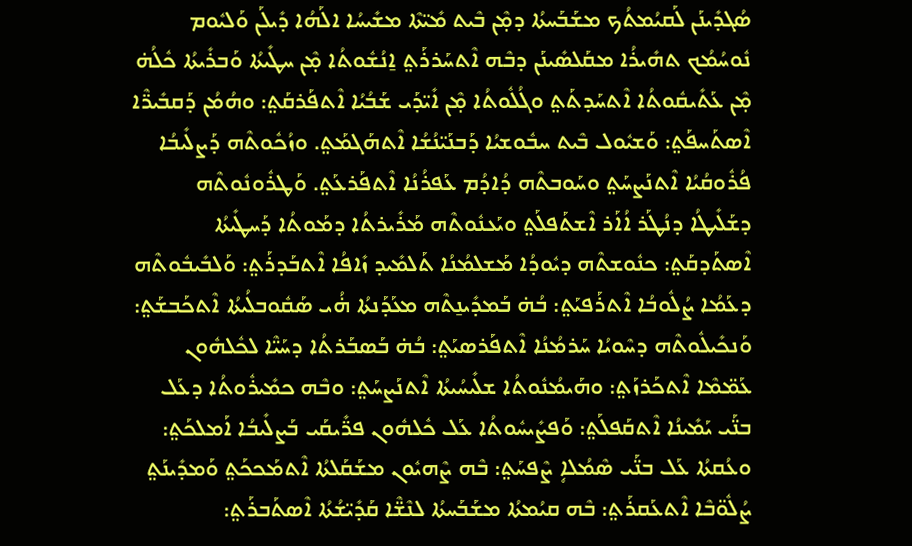ܣܳܓܕܺܝܢܰܢ ܠܰܩܝܳܡܬܳܟ ܡܫܰܒܰܚܬܳܐ ܕܡ̣ܶܢ ܒܶܝܬ ܡܺܝ̈ܬܶܐ ܡܫܺܝܚܳܐ ܐܠܰܗܳܐ ܕܺܝܠܰܢ ܘܰܠܝܽܘܡ ܢܽܘܚܳܡܳܟ ܬܗܺܝܪܳܐ ܡܩܰܠܣܺܝܢܰܢ ܕܒܶܗ ܐܶܬܚܰܪܪܰܬ݀ ܐ̱ܢܳܫܽܘܬܳܐ ܡ̣ܶܢ ܚܛܺܝܬܳܐ ܘܰܒܪܺܝܬܳܐ ܟܽܠܳܗ̇ ܡ̣ܶܢ ܥܰܬܺܝܩܽܘܬܳܐ ܐܶܬܚܰܕܬܰܬ݀ ܘܓܳܠܽܘܬܳܐ ܡ̣ܶܢ ܐܺܝ̈ܕܰܝ ܫܰܒܳܝܳܐ ܐܶܬܦܰܪܩܰܬ݀: ܘܗܳܡܳܢ ܕܰܩܒܺܝܪ̈ܶܐ ܐܶܣܬܰܚܦܰܬ݀: ܘܰܫܝܽܘܠ ܒܶܝܬ ܚܒܽܘܫܝܳܐ ܕܰܒܢܰܝ̈ܢܳܫܳܐ ܐܶܬܗܰܓܡܰܬ݀. ܘܙܳܟܽܘܬܶܗ ܕܰܨܠܺܝܒܳܐ ܦܳܪܽܘܩܳܝܳܐ ܐܶܬܢܰܨܚܰܬ݀ ܘܚܰܘܒܬܶܗ ܕܳܐܕܳܡ ܥܰܦܪܳܢܳܐ ܐܶܬܦܰܪܥܰܬ݀. ܘܰܛܪܽܘܢܽܘܬܶܗ ܕܫܰܠܺܝܛܳܐ ܕܢܳܛܰܪ ܐܳܐܰܪ ܐܶܫܬܰܦܠܰܬ݀ ܘܝܰܥܢܽܘܬܶܗ ܡܰܪܺܝܪܬܳܐ ܕܡܰܘܬܳܐ ܕܰܚܛܺܝܬܳܐ ܐܶܣܬܰܕܩܰܬ݀: ܟܢܽܘܫܬܶܗ ܕܝܽܘܕܳܐ ܡܰܫܠܡܳܢܳܐ ܬܰܠܡܺܝܕ ܙܺܐܦܳܐ ܐܶܬܒܰܕܪܰܬ݀: ܘܰܠܒܺܝܒܽܘܬܶܗ ܕܥܰܡܳܐ ܨܳܠܽܘܒܳܐ ܐܶܬܪܰܦܝܰܬ݀: ܒܳܗ̇ ܒܰܡܕܺܝܢ̱ܬܶܗ ܡܥܰܕܰܢܬܳܐ ܗ̇ܳܝ ܣܰܩܽܘܒܠܳܝܬܳܐ ܐܶܬܟܰܒܫܰܬ݀: ܘܰܢܟܺܝܠܽܘܬܶܗ ܕܚܶܘܝܳܐ ܚܰܪܡܳܢܳܐ ܐܶܬܦܰܪܣܝܰܬ݀: ܒܳܗ̇ ܒܰܣܒܰܪܬܳܐ ܕܚܰܝ̈ܶܐ ܠܟܽܠܗܽܘܢ ܥܰܡ̈ܡܶܐ ܐܶܬܟܰܪܙܰܬ݀: ܘܗܰܝܡܳܢܽܘܬܳܐ ܫܠܺܝܚܳܝܬܳܐ ܐܶܬܢܰܨܚܰܬ݀: ܘܒܶܗ ܟܡܺܝܪܽܘܬܳܐ ܕܥܰܠ ܒܢ̈ܰܝ ܝܰܡܺܝܢܳܐ ܐܶܬܩܰܦܠܰܬ݀: ܘܰܦܨܺܝܚܽܘܬܳܐ ܥܰܠ ܟܽܠܗܽܘܢ ܦܪ̈ܺܝܩܰܝ ܒܰܨܠܺܝܒܳܐ ܐܰܡܠܟܰܬ݀: ܘܥܳܩܬܳܐ ܥܰܠ ܒܢ̈ܰܝ ܣܶܡܳܠܐܴ ܨܶܦܚܰܬ݀: ܒܶܗ ܨܶܗܝܽܘܢ ܡܫܰܩܰܠܬܳܐ ܐܶܬܡܰܟܟܰܬ݀ ܘܰܡܕܺܝܢܰܬ݀ ܨܳܠܽܘ̈ܒܶܐ ܐܶܬܥܰܩܪܰܬ݀: ܒܶܗ ܩܝܳܡܬܳܐ ܡܫܰܒܰܚܬܳܐ ܠܢܶܫ̈ܶܐ ܩܰܕܺܝ̈ܫܳܬܳܐ ܐܶܣܬܰܒܪܰܬ݀: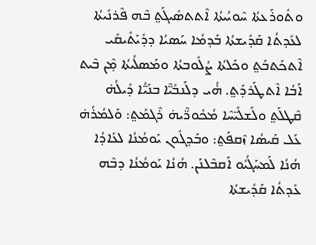ܘܬܽܘܪܰܥܬܳܐ ܚܶܘܝܳܝܬܳܐ ܐܶܬܬܣܺܝܓܰܬ݀ ܒܶܗ ܦܶܪܢܺܝܬܳܐ ܠܥܺܕܬܳܐ ܩܰܕܺܝܫܬܳܐ ܒܰܕܡܳܐ ܚܰܣܝܳܐ ܕܕܺܝܰܬܺܝܩܺܝ ܐܶܬܟܰܬܒܰܬ݀ ܘܟܰܠܬܳܐ ܨܳܠܽܘܒܬܳܐ ܘܡܰܣܠܳܝܬܳܐ ܡ̣ܶܢ ܒܶܝܬ ܐܰܒܳܐ ܐܶܬܛܰܪܕܰܬ݀. ܗ̇ܳܝ ܕܠܰܢܒܺܝ̈ܶܐ ܒܢܰܝ̈ܳܐ ܕܺܝܠܳܗ̇ ܩܶܛܠܰܬ݀ ܘܠܰܫܠܺܝ̈ܚܶܐ ܡܳܟܽܘܪ̈ܶܝܗ̇ ܪܶܓܡܰܬ݀: ܘܰܠܡܳܪܳܗ̇ ܥܰܠ ܩܰܝܣܳܐ ܙܶܩܦܰܬ݀: ܘܒܰܕܓܽܘܢ ܝܰܘܡܳܢܳܐ ܠܥܺܐܕܳܐ ܗܳܢܳܐ ܠܰܡܚܰܓܳܝܽܘ ܐܰܩܒܶܠܢܰܢ. ܗܳܢܳܐ ܝܰܘܡܳܢܳܐ ܕܒܶܗ ܥܺܕܬܳܐ ܩܰܕܺܝܫܬܳܐ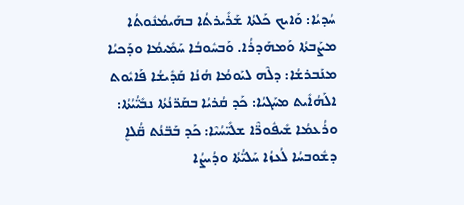ܚܳܕܝܳܐ: ܘܰܐܝܟ ܟܰܠܬܳܐ ܫܰܪܺܝܪܬܳܐ ܒܗܰܝܡܳܢܽܘܬܳܐ ܡܨܰܒܬܳܐ ܘܰܡܗܰܕܪܳܐ. ܘܰܒܚܽܘܒܳܐ ܚܰܡܺܝܡܳܐ ܘܕܰܟܝܳܐ ܡܢܰܒܪܫܳܐ: ܕܠܶܗ ܠܝܰܘܡܳܐ ܗܳܢܳܐ ܩܰܕܺܝܫܳܐ ܦܰܐܝܽܘܬ ܐܠܰܗܳܐܺܝܬ ܡܚܰܓܝܳܐ: ܟܰܕ ܩܳܪܝܳܐ ܒܩܰܪ̈ܢܳܬܳܐ ܢܒܺܝ̈ܳܝܳܬܳܐ: ܘܪܳܥܡܳܐ ܫܺܝܦܽܘܪ̈ܶܐ ܫܠܺܝ̈ܚܳܝܶܐ: ܟܰܕ ܒܰܒ̈ܢܳܬ ܩ̈ܳܠܐܷ ܕܫܽܘܒܚܳܐ ܠܳܥܙܳܐ ܚܰܠܝ̈ܳܬܳܐ ܘܕܳܝܨܳܐ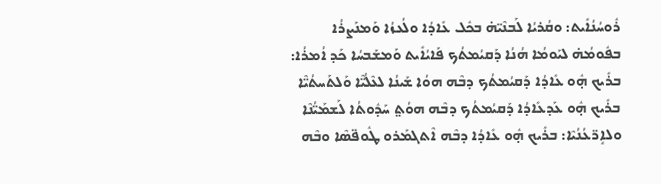ܪܽܘܚܳܢܳܐܺܝܬ: ܘܩܳܪܝܳܐ ܠܰܒܢܶܝ̈ܗ̇ ܒܟܽܠ ܥܺܐܕܳܐ ܘܠܳܥܙܳܐ ܘܰܡܢܰܨܪܳܐ ܒܦܽܘܡܳܗ̇ ܠܝܰܘܡܳܐ ܗܳܢܳܐ ܕܰܩܝܳܡܬܳܟ ܦܰܐܝܳܐܺܝܬ ܘܰܡܫܰܒܚܳܐ ܟܰܕ ܐܳܡܪܳܐ: ܒܪܺܝܟ ܗ̣ܽܘ ܥܺܐܕܳܐ ܕܰܩܝܳܡܬܳܟ ܕܒܶܗ ܗܘܳܐ ܫܰܝܢܳܐ ܠܥܶܠܳܝ̈ܶܐ ܘܰܠܬܰܚܬܳܝ̈ܶܐ ܒܪܺܝܟ ܗ̣ܽܘ ܥܰܕܥܺܐܕܳܐ ܕܰܩܝܳܡܬܳܟ ܕܒܶܗ ܗܘܳܬ݀ ܚܰܕܽܘܬܳܐ ܠܰܫܡܰܝ̈ܳܢܶܐ ܘܠܐܱܪ̈ܥܳܢܳܝܶܐ: ܒܪܺܝܟ ܗ̣ܽܘ ܥܺܐܕܳܐ ܕܒܶܗ ܐܶܬܓܡܰܪܘ ܛܽܘܦ̈ܣܶܐ ܘܒܶܗ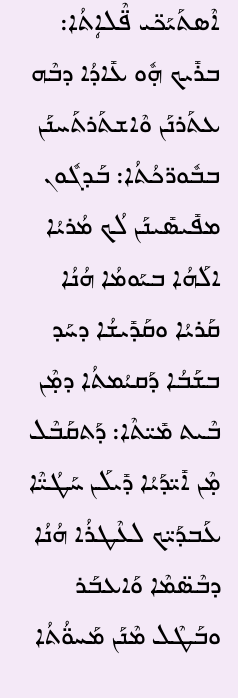ܐܶܣܬܰܝܰܟ̈ܝ ܦ̈ܶܠܐܴܬܳܐ: ܒܪܺܝܟ ܗ̣ܽܘ ܥܺܐܕܳܐ ܕܒܶܗ ܥܬܰܪܢܰܢ ܘܶܐܫܬܰܪܬܰܚܢܰܢ ܒܒܽܘܪ̈ܟܳܬܳܐ: ܒܰܕܓܽܘܢ ܡܦܺܝܣܺܝܢܰܢ ܠܳܟ ܡܳܪܝܳܐ ܐܠܰܗܳܐ ܒܝܰܘܡܳܐ ܗܳܢܳܐ ܩܰܪܝܳܐ ܘܩܰܕܺܝܫܳܐ ܕܚܰܕ ܒܫܰܒܳܐ ܕܰܩܝܳܡܬܳܐ ܕܡ̣ܶܢ ܒܶܝܬ ܡܺܝ̈ܬܶܐ: ܕܰܬܩܰܒܶܠ ܡ̣ܶܢ ܐܺܝ̈ܕܰܝܳܐ ܕܺܝܠܰܢ ܚܰܛܳܝ̈ܶܐ ܥܰܒܕܰܝ̈ܟ ܠܥܶܛܪܳܐ ܗܳܢܳܐ ܕܒܶܣ̈ܡܶܐ ܘܰܐܥܒܰܪ ܘܒܰܛܶܠ ܡܶܢܰܢ ܡܰܚܘ̈ܳܬܳܐ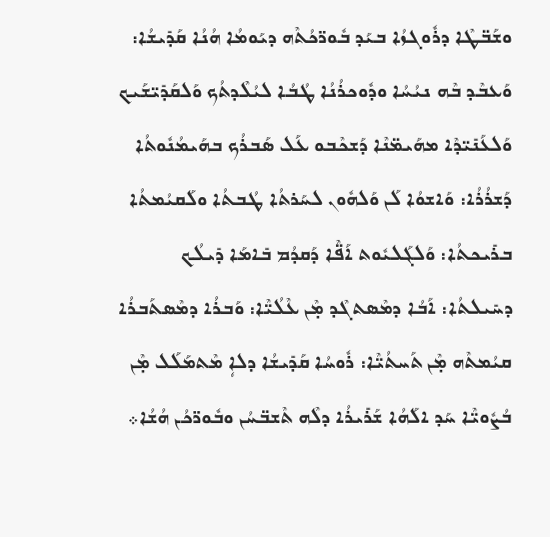ܘܫܰܒ̈ܛܶܐ ܕܪܽܘܓܙܳܐ ܒܝܰܕ ܒܽܘܪ̈ܟܳܬܶܗ ܕܝܰܘܡܳܐ ܗܳܢܳܐ ܩܰܕܺܝܫܳܐ: ܘܰܥܒܶܕ ܒܶܗ ܢܝܳܚܳܐ ܘܕܽܘܟܪܳܢܳܐ ܛܳܒܳܐ ܠܝܳܠܶܕܬܳܟ ܘܰܠܩܰܕܺܝ̈ܫܰܝܟ ܘܰܠܥܰܢܺܝ̈ܕܶܐ ܡܗܰܝܡ̈ܢܶܐ ܕܰܫܟܶܒܘ ܥܰܠ ܣܰܒܪܳܟ ܒܗܰܝܡܳܢܽܘܬܳܐ ܕܰܫܪܳܪܳܐ: ܘܰܐܫܘܳܐ ܠܰܢ ܘܰܠܗܽܘܢ ܠܚܰܪܬܳܐ ܛܳܒܬܳܐ ܘܠܰܩܝܳܡܬܳܐ ܒܪܺܝܟܬܳܐ: ܘܰܠܓܰܠܝܽܘܬ ܐܰܦ̈ܶܐ ܕܰܩܕܳܡ ܒܺܐܡܰܐ ܕܺܝܠܳܟ ܕܚܺܝܠܬܳܐ: ܐܰܒܳܐ ܕܡܶܣܬܓܶܕ ܡ̣ܶܢ ܥܶܠܳܝ̈ܶܐ: ܘܰܒܪܳܐ ܕܡܶܣܬܰܒܪܳܐ ܩܝܳܡܬܶܗ ܡ̣ܶܢ ܬܰܚܬܳܝ̈ܶܐ: ܪܽܘܚܳܐ ܩܰܕܺܝܫܳܐ ܕܠܐܴ ܡܶܬܡܰܠܰܠ ܡ̣ܶܢ ܒܳܨܽܘܝ̈ܶܐ ܚܰܕ ܐܠܰܗܳܐ ܫܰܪܺܝܪܳܐ ܕܠܶܗ ܬܶܫܒ̈ܚܳܢ ܘܒܽܘܪ̈ܟܳܢ ܗܳܫܳܐ܀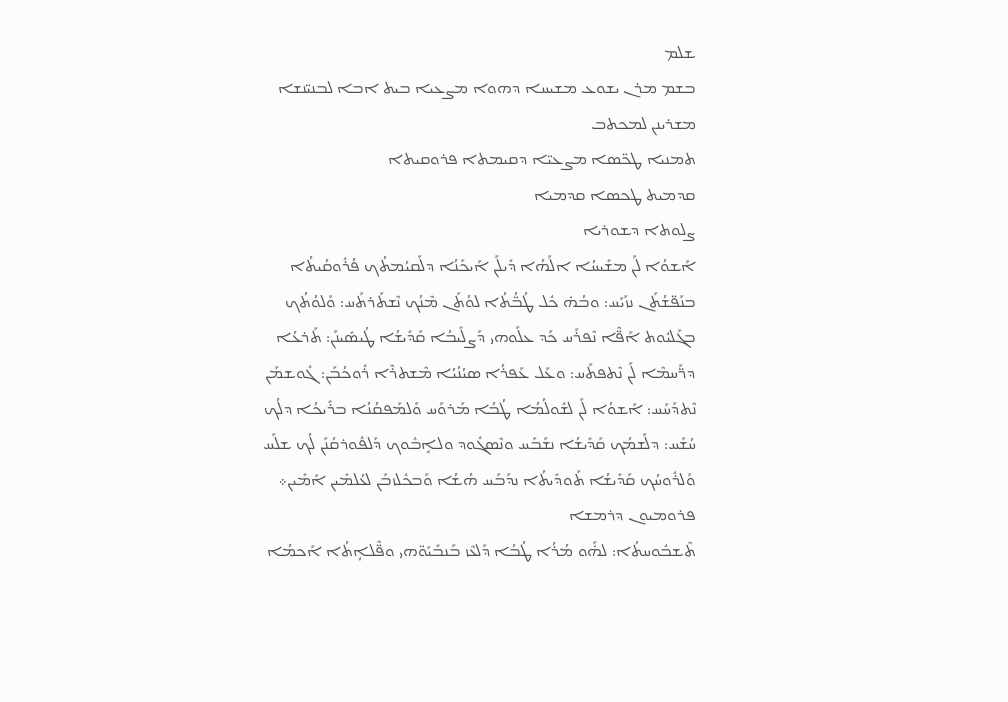ܫܠܡ
ܒܫܡ ܡܪܢ ܝܫܘܥ ܡܫܝܚܐ ܕܗܘܐ ܡܨܥܝܐ ܒܝܬ ܐܒܐ ܠܒܢܝ̈ܢܫܐ ܡܫܪܝܢܢ ܠܡܟܬܒ
ܬܡܢܝܐ ܛܟ̈ܣܐ ܡܨܥܝ̈ܐ ܕܩܝܡܬܐ ܦܪܘܩܝܬܐ
ܩܕܡܝܬ ܛܟܣܐ ܩܕܡܝܐ
ܨܠܘܬܐ ܕܫܘܪܝܐ
ܐܰܫܘܳܐ ܠܰܢ ܡܫܺܝܚܳܐ ܐܠܰܗܳܐ ܕܺܝܠܰܢ ܐܰܝܟܰܢܳܐ ܕܠܰܩܝܳܡܬܳܟ ܦܳܪܽܘܩܳܝܬܳܐ ܒܢܰܦ̈ܫܳܬܰܢ ܢܙܰܝܰܚ: ܘܒܳܗ̇ ܟܽܠ ܛܳܒ̈ܳܬܳܐ ܠܘܳܬܰܢ ܡܶܢܳܟ ܢܶܫܬܰܪܬܰܚ: ܘܰܠܘܳܬܳܟ ܒܓܰܠܝܽܘܬ ܐܰܦ̈ܶܐ ܢܶܦܪܰܚ ܟܰܕ ܥܠܰܘܗܝ ܕܰܨܠܺܝܒܳܐ ܩܰܕܺܝܫܳܐ ܛܳܝܣܺܝܢܰܢ: ܬܰܪܥܳܐ ܕܪ̈ܰܚܡܶܐ ܠܰܢ ܢܶܬܦܬܰܚ: ܘܥܰܠ ܥܰܦܪܳܐ ܣܝܳܢܳܝܳܐ ܡܶܫܬܪܶܐ ܪܽܘܟܳܒܰܢ: ܓܽܘܫܡܰܢ ܢܶܬܕܰܚܰܚ: ܐܰܫܘܳܐ ܠܰܢ ܠܫܽܘܠܳܡܳܐ ܛܳܒܳܐ ܡܰܪܘܰܚ ܘܰܠܡܰܦܩܳܢܳܐ ܒܪܺܝܟܳܐ ܕܠܳܟ ܚܳܫܰܚ: ܕܠܰܫܡܳܟ ܩܰܕܺܝܫܳܐ ܢܫܰܒܰܚ ܘܢܶܣܓܽܘܕ ܘܠܐܱܒܽܘܟ ܕܰܠܦܽܘܪܩܳܢܰܢ ܠܳܟ ܫܠܰܚ ܘܰܠܪܽܘܚܳܟ ܩܰܕܺܝܫܳܐ ܬܰܘܕܺܝܬܳܐ ܢܕܰܒܰܚ ܗܳܫܳܐ ܘܰܒܟܽܠܙܒܰܢ ܠܥܳܠܡܺܝܢ ܐܰܡܺܝܢ܀
ܦܪܘܡܝܘܢ ܕܪܡܫܐ
ܬܶܫܒܽܘܚܬܳܐ: ܠܗ̇ܰܘ ܡܳܪܳܐ ܛܳܒܳܐ ܕܰܠܥܶܙ ܒܰܢܒܺܝܰܘ̈ܗܝ ܘܦ̈ܶܠܐܴܬܳܐ ܐܰܟܡܳܐ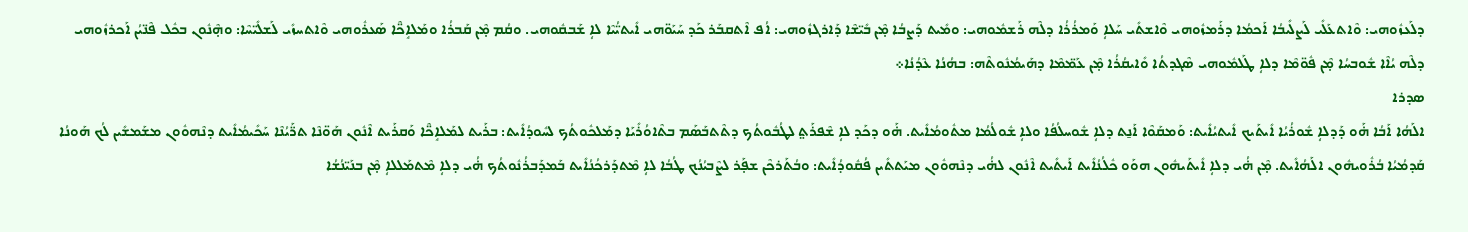ܕܠܰܥܙܽܘܗܝ: ܘܶܐܬܥܰܠܺܝ ܠܰܨܠܺܝܒܳܐ ܐܰܟܡܳܐ ܕܪܰܡܙܽܘܗܝ ܘܶܐܫܬܺܝ ܚܰܠܐܴ ܘܰܡܪܳܪܳܐ ܕܠܶܗ ܪܰܫܡܽܘܗܝ: ܘܡܺܝܬ ܕܰܨܒܳܐ ܡ̣ܶܢ ܒܺܝ̈ܫܶܐ ܕܰܐܪܓܙܽܘܗܝ: ܐܳܦ ܐܶܬܩܒܰܪ ܟܰܕ ܚܰܝܰܘ̈ܗܝ ܐܺܝܬܝ̈ܳܝܶܐ ܠܐܴ ܫܰܒܩܽܘܗܝ. ܘܩܳܡ ܡ̣ܶܢ ܩܰܒܪܳܐ ܘܡܰܠܐܱܟ̈ܶܐ ܣܰܥܪܽܘܗܝ ܘܶܐܬܚܙܺܝ ܠܰܫܠܺܝ̈ܚܶܐ: ܘܗ̣ܶܢܽܘܢ ܒܟܽܠ ܦܶܢ̈ܝܳܢ ܐܰܟܪܙܽܘܗܝ ܕܠܶܗ ܝܳܐܶܐ ܫܽܘܒܚܳܐ ܡ̣ܶܢ ܦܽܘ̈ܡܶܐ ܕܠܐܴ ܛܰܠܡܽܘܗܝ ܣܶܓܕܬܳܐ ܘܺܐܝܩܳܪܳܐ ܡ̣ܶܢ ܥܰܡ̈ܡܶܐ ܕܗܰܝܡܳܢܽܘܬܶܗ: ܒܗܳܢܳܐ ܥܶܕܳܢܳܐ܀
ܣܕܪܐ
ܐܠܰܗܳܐ ܐܰܒܳܐ ܗ̇ܰܘ ܕܰܕܠܐܴ ܫܽܘܪܳܝܳܐ ܐܺܝܬܰܝܟ ܐܺܝܬܝܳܐܺܝܬ: ܘܰܡܩܰܘܶܐ ܐܰܢ̱ܬ ܕܠܐܴ ܫܽܘܚܠܳܦܳܐ ܘܠܐܴ ܫܽܘܠܳܡܳܐ ܡܬܽܘܡܳܐܺܝܬ. ܗ̇ܰܘ ܕܟܰܕ ܠܐܴ ܫܶܦܪܰܬ݀ ܠܛܳܒܽܘܬܳܟ ܕܬܶܬܒܰܣܰܡ ܒܬܶܐܘܳܪܺܝܰܐ ܕܡܰܠܟܽܘܬܳܟ ܠܚܽܘܕܳܐܺܝܬ: ܒܪܰܝܬ ܠܡܰܠܐܱܟ̈ܶܐ ܘܰܩܪܰܝܬ ܐܶܢܽܘܢ ܗܰܘ̈ܢܶܐ ܬܪ̈ܰܝܳܢܶܐ ܚܰܟܺܝܡܳܐܺܝܬ ܕܢܶܗܘܽܘܢ ܡܫܰܡܫܺܝܢ ܠܳܟ ܗܰܘܢܳܐ ܩܰܕܡܳܝܳܐ ܒܳܪܽܘܝܗܽܘܢ ܐܠܰܗܳܐܺܝܬ. ܡ̣ܶܢ ܗ̇ܳܝ ܕܠܐܴ ܐܺܝܬܰܝܗܽܘܢ ܗܘܰܘ ܟܽܠܳܢܳܐܺܝܬ ܐܰܝܬܺܝܬ ܐܶܢܽܘܢ ܠܗ̇ܳܝ ܕܢܶܗܘܽܘܢ ܡܝܰܬܬܺܝܢ ܦܳܩܽܘܕܳܐܺܝܬ: ܘܒܳܬܰܪܟܶܢ ܫܦ̣ܰܪ ܠܨܶܒܝܳܢܳܟ ܛܳܒܳܐ ܠܐܴ ܡܶܬܕܰܪܟܳܢܳܐܺܝܬ ܒܰܡܕܰܒܪܳܢܽܘܬܳܟ ܗ̇ܳܝ ܕܠܐܴ ܡܶܬܡܰܠܠܐܴ ܡ̣ܶܢ ܒܢܰܝ̈ܢܳܫܳܐ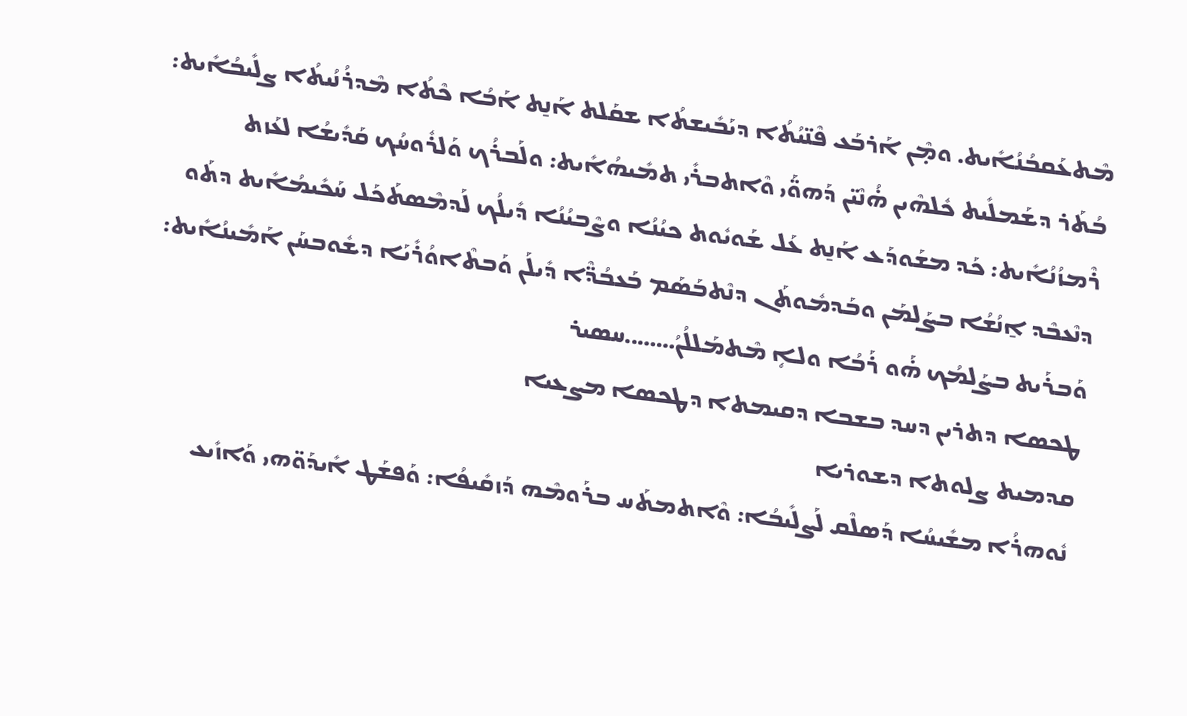ܡܶܬܥܰܩܒܳܢܳܐܺܝܬ. ܘܡ̣ܶܢ ܐܰܪܒܰܥ ܦܶܢ̈ܝܳܬܳܐ ܕܝܰܒܺܝܫܬܳܐ ܫܩܰܠܬ ܐܰܢ̱ܬ ܐܰܒܳܐ ܟܶܬܳܐ ܡܶܕܪܳܢܳܝܬܳܐ ܨܠܺܝܒܳܐܺܝܬ: ܒܳܬܰܪ ܕܫܰܡܠܺܝܬ ܟܽܠܗܶܝܢ ܗ̇ܳܢܶܝ̈ܢ ܕܰܗܘ̈ܰܝ ܘܶܐܬܒܪܺܝ ܬܡܺܝܗܳܐܺܝܬ: ܘܠܰܒܪܳܟ ܘܰܠܪܽܘܚܳܟ ܩܰܕܺܝܫܳܐ ܠܥܰܙܬ ܪܶܡܙܳܢܳܐܺܝܬ: ܟܰܕ ܡܫܰܘܕܰܥ ܐܰܢ̱ܬ ܥܰܠ ܫܰܘܝܽܘܬ ܟܝܳܢܳܐ ܘܨܶܒܝܳܢܳܐ ܕܺܝܠܳܟ ܠܰܕܡܶܣܬܰܟܰܠ ܚܰܟܺܝܡܳܐܺܝܬ ܕܬܰܘ ܕܢܶܥܒܶܕ ܐ̱ܢܳܫܳܐ ܒܨܰܠܡܰܢ ܘܒܰܕܡܽܘܬܰܢ ܕܢܶܬܒܰܣܰܡ ܒܰܥܒܳܕ̈ܶܐ ܕܺܝܠܰܢ ܘܰܒܬܶܐܘܳܪܺܝܰܐ ܕܫܽܘܒܚܰܢ ܐܰܡܺܝܢܳܐܺܝܬ: ܘܰܒܪܰܝܬ ܒܨܰܠܡܳܟ ܗ̇ܰܘ ܪܰܒܳܐ ܘܠܐܴ ܡܶܬܡܰܠܠܳܢܳ……..ܚܣܝܪ
ܛܟܣܐ ܕܬܪܝܢ ܕܚܕ ܒܫܒܐ ܕܩܝܡܬܐ ܕܛܟܣܐ ܡܨܥܝܐ
ܩܕܡܝܬ ܨܠܘܬܐ ܕܫܘܪܝܐ
ܢܽܘܗܪܳܐ ܡܫܺܝܚܳܐ ܕܰܣܠܶܩ ܠܰܨܠܺܝܒܳܐ: ܘܶܐܬܡܬܰܚ ܒܪܰܘܡܶܗ ܕܰܙܩܺܝܦܳܐ: ܘܰܦܫܰܛ ܐܺܝܕܰܘ̈ܗܝ ܘܰܐܙܺܝܥ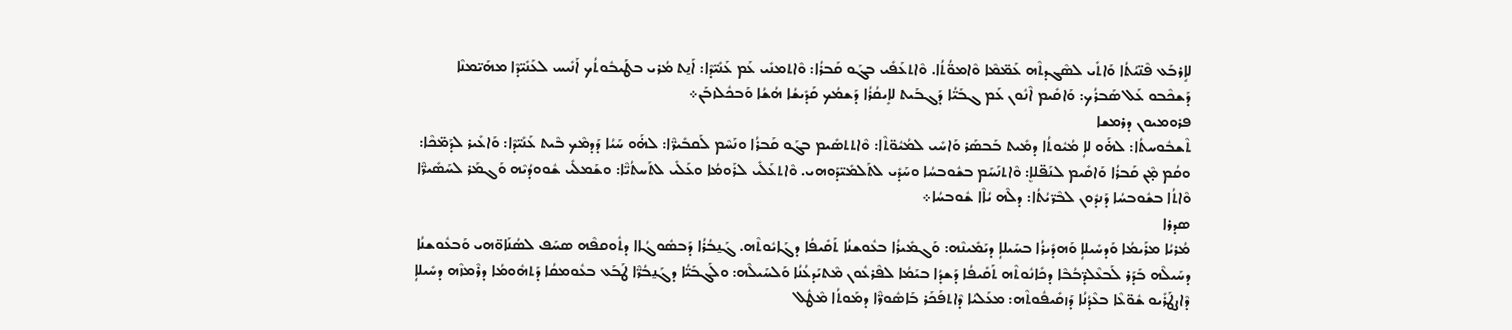ܠܐܱܪܒܰܥ ܦܶܢ̈ܝܳܬܳܐ ܘܰܐܬܺܝ ܠܣܶܓܕܬܶܗ ܥܰܡ̈ܡܶܐ ܘܶܐܡܘ̈ܳܬܳܐ. ܘܶܐܬܥܰܦܺܝ ܒܓܰܘ ܩܰܒܪܳܐ: ܘܶܐܬܡܢܺܝ ܥܰܡ ܥܰܢܺܝ̈ܕܶܐ: ܐܰܢ̱ܬ ܡܳܪܝ ܒܛܰܝܒܽܘܬܳܟ ܐܰܢܺܝܚ ܠܥܰܢܺܝ̈ܕܶܐ ܡܗܰܝ̈ܡܢܶܐ ܕܰܫܟܶܒܘ ܥܰܠ ܣܰܒܪܳܟ: ܘܰܐܩܺܝܡ ܐܶܢܽܘܢ ܥܰܡ ܓܒܰܝ̈ܳܐ ܕܰܓܒܰܝܬ ܠܐܻܝܩܳܪܳܐ ܕܰܫܡܳܟ ܩܰܕܺܝܫܳܐ ܗܳܫܳܐ ܘܰܒܟܽܠܙܒܰܢ܀
ܦܪܘܡܝܘܢ ܕܪܡܫܐ
ܬܶܫܒܽܘܚܬܳܐ: ܠܗ̇ܰܘ ܠܐܴ ܡܳܝܽܘܬܳܐ ܕܡܺܝܬ ܒܰܒܣܰܪ ܘܰܐܚܺܝ ܠܡܳܝܽܘ̈ܬܶܐ: ܘܶܐܬܬܣܺܝܡ ܒܓܰܘ ܩܰܒܪܳܐ ܘܢܰܚܶܡ ܠܰܩܒܺܝܪ̈ܶܐ: ܠܗ̇ܰܘ ܚܰܝܳܐ ܕܰܕܡܶܟ ܒܶܝܬ ܥܰܢܺܝ̈ܕܶܐ: ܘܰܐܥܺܝܪ ܠܕܰܡ̈ܟܶܐ: ܘܩܳܡ ܡ̣ܶܢ ܩܰܒܪܳܐ ܘܰܐܩܺܝܡ ܠܢܰܦ̈ܠܐܷ: ܘܶܐܬܢܰܚܰܡ ܒܫܽܘܒܚܳܐ ܘܚܰܕܺܝ ܠܬܰܠܡܺܝ̈ܕܰܘܗܝ. ܘܶܐܬܥܰܠܺܝ ܠܪܰܘܡܳܐ ܘܥܰܠܺܝ ܠܬܰܚܬܳܝ̈ܶܐ: ܘܫܰܡܠܺܝ ܫܽܘܘܕܳܝܶܗ ܘܰܓܡܰܪ ܠܚܰܣܺܝܪ̈ܶܐ ܘܶܐܬܳܐ ܒܫܽܘܒܚܳܐ ܕܰܢܕܽܘܢ ܠܒܶܪ̈ܝܳܬܳܐ: ܕܠܶܗ ܝܳܐܶܐ ܫܽܘܒܚܳܐ܀
ܣܕܪܐ
ܡܳܪܝܳܐ ܡܪܰܝܡܳܐ ܘܰܕܚܺܝܠܐܴ ܘܰܗܕܺܝܪܳܐ ܒܚܰܝܠܐܴ ܕܝܰܡܺܝܢܶܗ: ܘܰܓܡܺܝܪܳܐ ܒܥܽܘܫܢܳܐ ܬܰܩܺܝܦܳܐ ܕܓܰܐܝܽܘܬܶܗ. ܓܰܢ̱ܒܳܪܳܐ ܕܰܒܣܽܘܓܳܐܐ ܕܬܽܘܩܦܶܗ ܣܚܰܦ ܠܣܳܢܰܐܘ̈ܗܝ ܘܰܒܥܽܘܫܢܳܐ ܕܚܰܝܠܶܗ ܒܰܕܰܪ ܠܰܒܥܶܠܕ̈ܒܳܒܶܐ ܕܟܺܐܢܽܘܬܶܗ ܬܰܩܺܝܦܳܐ ܕܰܫܕܳܐ ܒܝܰܡܳܐ ܠܦܶܪܥܽܘܢ ܡܶܬܝܰܕܥܳܢܳܐ ܘܰܠܚܰܝܠܶܗ: ܘܠܰܓܒܰܝ̈ܳܐ ܕܓܰܢ̱ܒܳܪ̈ܶܐ ܛܰܒܰܥ ܒܥܽܘܡܩܳܐ ܕܰܬܗܽܘܡܳܐ ܕܪܶܡܙܶܗ ܕܚܺܝܠܐܴ ܕܶܐܨܛܰܪܺܝܘ ܫܽܘ̈ܥܶܐ ܒܥܶܕܳܢܳܐ ܕܰܙܩܺܝܦܽܘܬܶܗ: ܡܥܰܠܝܳܐ ܕܶܐܬܦܰܟܰܪ ܒܰܐܣܽܘܪ̈ܶܐ ܕܡܰܘܬܳܐ ܡܶܛܽܠ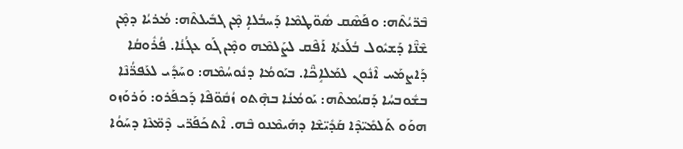ܒܶܪ̈ܝܳܬܶܗ: ܘܦܰܣܶܩ ܣܽܘ̈ܛܡܶܐ ܕܰܚܒܳܠܐܴ ܡ̣ܶܢ ܓܒܺܝܠܬܶܗ: ܡܳܪܝܳܐ ܕܡ̣ܶܢ ܫܶܢ̈ܶܐ ܕܰܫܝܽܘܠ ܒܳܠܰܥܬܳܐ ܐܰܦܶܩ ܠܨܰܠܡܶܗ ܘܡ̣ܶܢ ܓܰܘ ܥܓܳܢܳܐ. ܦܳܪܽܘܩܳܐ ܕܰܐܨܡܰܚ ܐܶܢܽܘܢ ܠܡܰܠܐܱܟ̈ܶܐ. ܒܝܰܘܡܳܐ ܕܢܽܘܚܳܡܶܗ: ܘܚܰܕܺܝ ܠܥܰܦܪ̈ܳܢܶܐ ܒܫܽܘܒܚܳܐ ܕܰܩܝܳܡܬܶܗ: ܝܰܘܡܳܢܳܐ ܒܗ̣ܶܬܘ ܙܳܩܽܘ̈ܦܶܐ ܕܰܟܦܰܪܘ: ܘܰܪܘܰܙܘ ܗܘܰܘ ܬܰܠܡܺܝ̈ܕܶܐ ܩܰܕܺܝ̈ܫܶܐ ܕܗܰܝܡܶܢܘ ܒܶܗ. ܐܶܬܟܰܦܰܪ̈ܝ ܕܶܡ̈ܥܶܐ ܕܚܰܘܳܐ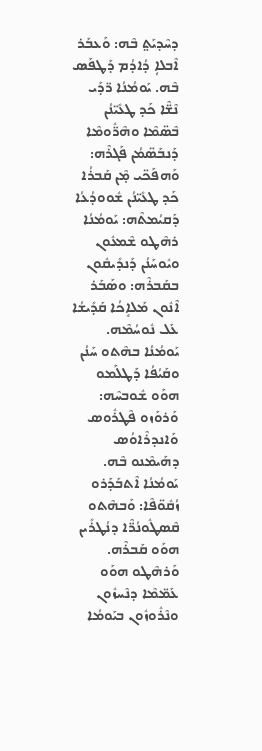ܕܚܶܕܝܰܬ݀ ܒܶܗ: ܘܰܥܒܰܪ ܐܶܒܠܐܴ ܕܳܐܕܳܡ ܕܰܛܦܰܣ ܒܶܗ. ܝܰܘܡܳܢܳܐ ܪ̈ܕܰܝ ܢܶܫ̈ܶܐ ܟܰܕ ܛܥܺܝ̈ܢܳܢ ܒܶܣ̈ܡܶܐ ܘܗܶܪ̈ܽܘܡܶܐ ܕܰܢܒܰܣ̈ܡܳܢ ܦܰܓܪܶܗ: ܘܰܗܦܰܟ̈ܝ ܡ̣ܶܢ ܩܰܒܪܳܐ ܟܰܕ ܛܥܺܝ̈ܢܳܢ ܫܽܘܘܕܳܥܳܐ ܕܰܩܝܳܡܬܶܗ: ܝܰܘܡܳܢܳܐ ܪܗܶܛܘ ܫܶܡܥܽܘܢ ܘܝܽܘܚܰܢܳܢ ܕܰܢܕܺܝܩܽܘܢ ܒܩܰܒܪܶܗ: ܘܣܰܒܰܪ ܐܶܢܽܘܢ ܡܰܠܐܱܟܳܐ ܩܰܕܺܝܫܳܐ ܥܰܠ ܢܽܘܚܳܡܶܗ. ܝܰܘܡܳܢܳܐ ܒܗܶܬܘ ܚܰܢܳܢ ܘܩܰܝܳܦܳܐ ܕܰܛܠܰܡܘ ܗܘܰܘ ܫܽܘܒܚܶܗ: ܘܰܪܘܰܙܘ ܦܶܛܪܽܘܣ ܘܰܐܢܕܪܶܐܘܳܣ ܕܗܰܝܡܶܢܘ ܒܶܗ. ܝܰܘܡܳܢܳܐ ܐܶܬܒܰܕܰܪܘ ܙܳܩܽܘ̈ܦܶܐ: ܘܰܒܗܶܬܘ ܩܶܣܛܽܘܢܳܪ̈ܶܐ ܕܢܳܛܪܺܝܢ ܗܘܰܘ ܩܰܒܪܶܗ. ܘܰܪܗܶܛܘ ܗܘܰܘ ܥܰܡ̈ܡܶܐ ܕܢܶܚܙܽܘܢ ܘܢܶܪܽܘܙܽܘܢ ܒܝܰܘܡܳܐ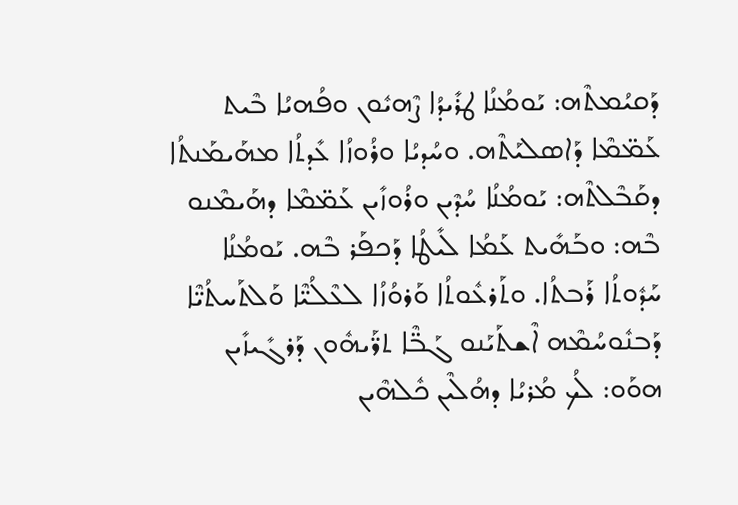ܕܰܩܝܳܡܬܶܗ: ܝܰܘܡܳܢܳܐ ܛܪܺܝܕܳܐ ܨܶܗܝܽܘܢ ܘܦܳܗܝܳܐ ܒܶܝܬ ܥܰܡ̈ܡܶܐ ܕܰܐܣܠܝܰܬܶܗ. ܘܚܳܕܝܳܐ ܘܪܳܘܙܳܐ ܥܺܕܬܳܐ ܡܗܰܝܡܰܢܬܳܐ ܕܩܰܒܶܠܬܶܗ: ܝܰܘܡܳܢܳܐ ܚܳܕܶܝܢ ܘܪܳܘܙܺܝܢ ܥܰܡ̈ܡܶܐ ܕܗܰܝܡܶܢܘ ܒܶܗ: ܘܒܰܗܺܝܬ ܥܰܡܳܐ ܠܺܝܛܳܐ ܕܰܟܦܰܪ ܒܶܗ. ܝܰܘܡܳܢܳܐ ܚܰܕܽܘܬܳܐ ܪܰܒܬܳܐ. ܘܬܰܪܥܽܘܬܳܐ ܘܰܪܘܳܙܳܐ ܠܥܶܠܳܝ̈ܶܐ ܘܰܠܬܰܚܬܳܝ̈ܶܐ ܕܰܒܢܽܘܚܳܡܶܗ ܐܶܫܬܰܝܰܢܘ ܓܰܒ̈ܶܐ ܬܪ̈ܰܝܗܽܘܢ ܕܰܪܓܺܝܙܺܝܢ ܗܘܰܘ: ܠܳܟ ܡܳܪܝܳܐ ܕܗܳܠܶܝܢ ܟܽܠܗܶܝܢ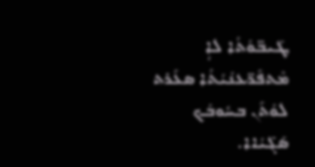ܛܰܝܒ̈ܘܳܬܳܐ ܠܐܴ ܡܶܬܦܰܪ̈ܥܢܳܝܳܬܳܐ ܣܥܰܪܬ ܠܘܳܬܰܢ ܒܚܽܘܒܳܟ ܣܰܓܺܝܳܐܐ.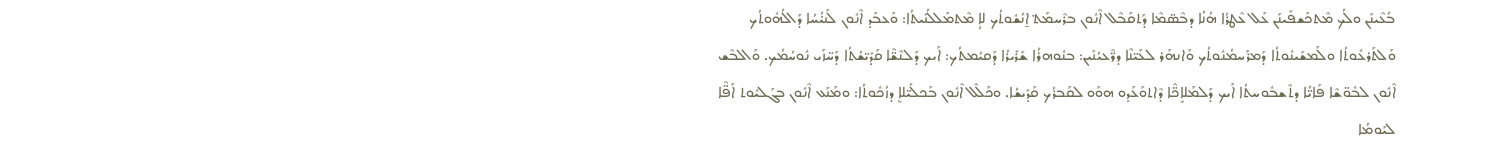ܒܳܥܶܝܢܰܢ ܘܠܳܟ ܡܶܬܟܰܫܦܺܝܢܰܢ ܥܰܠ ܥܶܛܪܳܐ ܗܳܢܳܐ ܕܒܶܣ̈ܡܶܐ ܕܰܬܩܰܒܶܠ ܐܶܢܽܘܢ ܒܪܶܚܡܰܬ݀ ܐ̱ܢܳܫܽܘܬܳܟ ܠܐܴ ܡܶܬܡܰܠܠܳܢܺܝܬܳܐ: ܘܰܥܒܰܕ ܐܶܢܽܘܢ ܠܰܢܝ̇ܳܚܳܐ ܕܰܐܠܳܗܽܘܬܳܟ ܘܰܠܬܰܪܥܽܘܬܳܐ ܘܠܰܡܫܰܝܢܽܘܬܳܐ ܕܰܡܪܰܚܡܳܢܽܘܬܳܟ ܘܰܐܢܗܰܪ ܠܥܰܝ̈ܢܶܐ ܕܪ̈ܶܥܝܳܢܰܝܢ: ܒܢܽܘܗܪܳܐ ܫܰܪܺܝܪܳܐ ܕܰܩܝܳܡܬܳܟ: ܐܰܝܟ ܕܰܠܢܶܫ̈ܶܐ ܩܰܕܺܝ̈ܫܳܬܳܐ ܕܰܚ̈ܙܰܝ ܢܽܘܚܳܡܳܟ. ܘܰܐܠܒܶܫ ܐܶܢܽܘܢ ܠܒܽܘ̈ܫܶܐ ܦܰܐܝ̈ܳܐ ܕܬܶܫܒܽܘܚܬܳܐ ܐܰܝܟ ܕܰܠܡܰܠܐܱܟ̈ܶܐ ܕܶܐܬܘܰܥܰܕܘ ܗܘܰܘ ܠܩܰܒܪܳܟ ܩܰܕܺܝܫܳܐ. ܘܟܰܠܶܠ ܐܶܢܽܘܢ ܒܰܟܠܺܝ̈ܠܐܷ ܕܙܳܟܽܘܬܳܐ: ܘܡܰܢܰܥ ܐܶܢܽܘܢ ܒܓܰܠܝܽܘܬ ܐܰܦ̈ܶܐ ܠܝܰܘܡܳܐ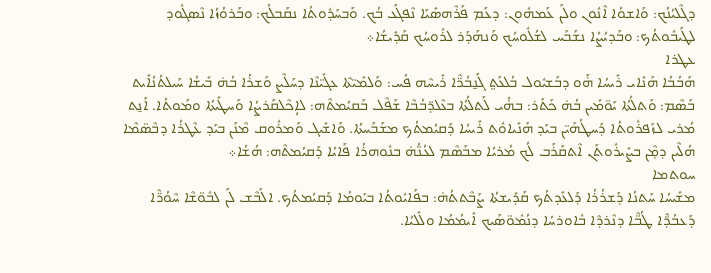ܕܓܶܠܝܳܢܳܟ: ܘܰܐܫܘܳܐ ܐܶܢܽܘܢ ܘܠܰܢ ܥܰܡܗܽܘܢ: ܕܥܰܡ ܦܰܪܶܗܣܺܝܰܐ ܢܶܦܓܰܥ ܒܳܟ. ܘܰܒܚܰܕܽܘܬܳܐ ܢܩܰܒܠܳܟ: ܘܒܰܪܘܳܙܳܐ ܢܶܣܓܽܘܕ ܠܛܰܝܒܽܘܬܳܟ: ܘܒܰܕܝܳܨܳܐ ܢܫܰܒܰܚ ܠܫܳܠܽܘܚܳܟ ܘܰܢܗܰܕܰܪ ܠܪܽܘܚܳܟ ܩܰܕܺܝܫܳܐ܀
ܥܛܪܐ
ܗܰܒܳܒܳܐ ܗܰܢܺܐܝ ܪܺܝܚܳܐ ܗ̇ܰܘ ܕܒܰܫܝܽܘܠ ܒܳܠܥܰܬ݀ ܓܰܢ̱ܒܳܪ̈ܶܐ ܪܺܝܚܶܗ ܦܳܚ: ܘܰܠܡܺܝ̈ܬܶܐ ܥܓܺܝ̈ܢܶܐ ܕܚܰܠܶܨ ܘܰܫܪܳܐ ܒܳܗ̇ ܒܺܝܫܳܐ ܚܰܝܠܬܳܢܳܐܺܝܬ ܒܰܣܶܡ: ܘܰܬܠܳܬܳܐ ܝܰܘ̈ܡܺܝܢ ܒܳܗ̇ ܟܰܬܰܪ: ܒܗ̇ܳܝ ܠܰܬܠܳܬܳܐ ܒܥܶܠܕ̈ܒܳܒܶܐ ܫܰܦܶܠ ܒܰܩܝܳܡܬܶܗ: ܠܐܴܟܶܠܩܰܪܨܳܐ ܘܰܚܛܺܝܬܳܐ ܘܡܰܘܬܳܐ. ܐܰܢ̱ܬ ܡܳܪܝ ܠܙܰܦܪܽܘܬܳܐ ܕܰܚܛܳܗܰܝ̈ܢ ܒܝܰܕ ܗܰܢܺܝܐܘܽܬ ܪܺܝܚܳܐ ܕܰܩܝܳܡܬܳܟ ܡܫܰܒܰܚܬܳܐ. ܘܰܐܫܺܝܓ ܘܰܡܪܽܘܩ ܡܶܢܰܢ ܒܝܰܕ ܥܶܛܪܳܐ ܕܒܶܣ̈ܡܶܐ ܗܳܠܶܝܢ ܕܡ̣ܶܢ ܒܨܺܝܪܽܘܬܰܢ ܐܶܬܩܰܪܰܒ ܠܳܟ ܡܳܪܝܳܐ ܡܒܰܣܶܡ ܠܥܳܢ̈ܳܗ̇ ܒܢܽܘܗܪܳܐ ܦܰܐܝܳܐ ܕܰܩܝܳܡܬܶܗ: ܗܳܫܳܐ܀
ܚܘܬܡܐ
ܡܫܺܝܚܳܐ ܚܰܬܢܳܐ ܕܰܫܪܳܪܳܐ ܕܰܠܥܺܕܬܳܟ ܩܰܕܺܝܫܬܳܐ ܨܰܒܶܬܬܳܗ̇: ܒܦܰܐܝܽܘܬܳܐ ܒܝܰܘܡܳܐ ܕܰܩܝܳܡܬܳܟ. ܐܠܰܒܶܫ ܠܰܢ ܠܒܽܘ̈ܫܶܐ ܚܶܘܳܪ̈ܶܐ ܕܰܥܒܳܕ̈ܶܐ ܛܳܒ̈ܶܐ ܕܢܶܪܕܶܐ ܒܽܐܘܪܚܳܐ ܕܢܳܡܽܘ̈ܣܰܝܟ ܐܺܝܡܳܡܳܐ ܘܠܺܠܝܳܐ.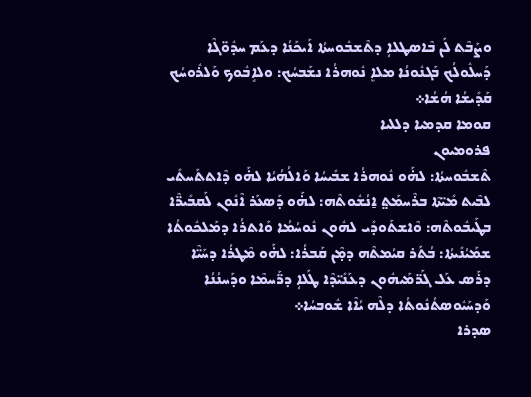ܘܨܰܒܶܬ ܠܰܢ ܒܶܐܣܛܠܐܴ ܕܬܶܫܒܽܘܚܬܳܐ ܐܰܝܟܰܢܳܐ ܕܥܰܡ ܚܕܽܘ̈ܓܶܐ ܕܰܚܠܽܘܠܳܟ ܒܰܓܢܽܘܢܳܐ ܡܠܐܷ ܢܽܘܗܪܳܐ ܢܫܰܒܚܳܟ: ܘܠܐܱܒܽܘܟ ܘܰܠܪܽܘܚܳܟ ܩܰܕܺܝܫܳܐ ܗܳܫܳܐ܀
ܩܘܡܐ ܩܕܡܝܐ ܕܠܠܝܐ
ܦܪܘܡܝܘܢ
ܬܶܫܒܽܘܚܬܳܐ: ܠܗ̇ܰܘ ܢܽܘܗܪܳܐ ܫܒܺܝܚܳܐ ܘܰܐܠܳܗܳܝܳܐ ܠܗ̇ܰܘ ܕܶܐܬܬܰܚܬܺܝ ܠܒܶܝܬ ܡܺܝ̈ܬܶܐ ܒܪܶܚܡܰܬ݀ ܐ̱ܢܳܫܽܘܬܶܗ: ܠܗ̇ܰܘ ܕܰܣܥܰܪ ܐܶܢܽܘܢ ܠܰܩܒܺܝܪ̈ܶܐ ܒܛܰܝܒܽܘܬܶܗ: ܘܶܐܫܬܰܘܕܺܝ ܠܗܽܘܢ ܢܽܘܚܳܡܳܐ ܘܰܐܬܪܳܐ ܕܡܰܠܟܽܘܬܳܐ ܫܡܰܝܳܢܺܝܬܳܐ: ܒܳܬܰܪ ܩܝܳܡܬܶܗ ܕܡ̣ܶܢ ܩܰܒܪܳܐ: ܠܗ̇ܰܘ ܡܶܛܪܳܐ ܕܚܰܝ̈ܶܐ ܕܪܰܣ ܥܰܠ ܓܰܪ̈ܡܰܝܗܽܘܢ ܕܥܰܢܺܝ̈ܕܶܐ ܛܰܠܐܴ ܕܪ̈ܰܚܡܶܐ ܘܕܰܚܢܳܢܳܐ ܘܰܕܚܰܝܽܘܣܬܳܢܽܘܬܳܐ ܕܠܶܗ ܝܳܐܶܐ ܫܽܘܒܚܳܐ܀
ܣܕܪܐ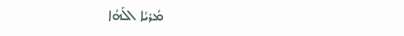ܡܳܪܝܳܐ ܐܠܰܗܳܐ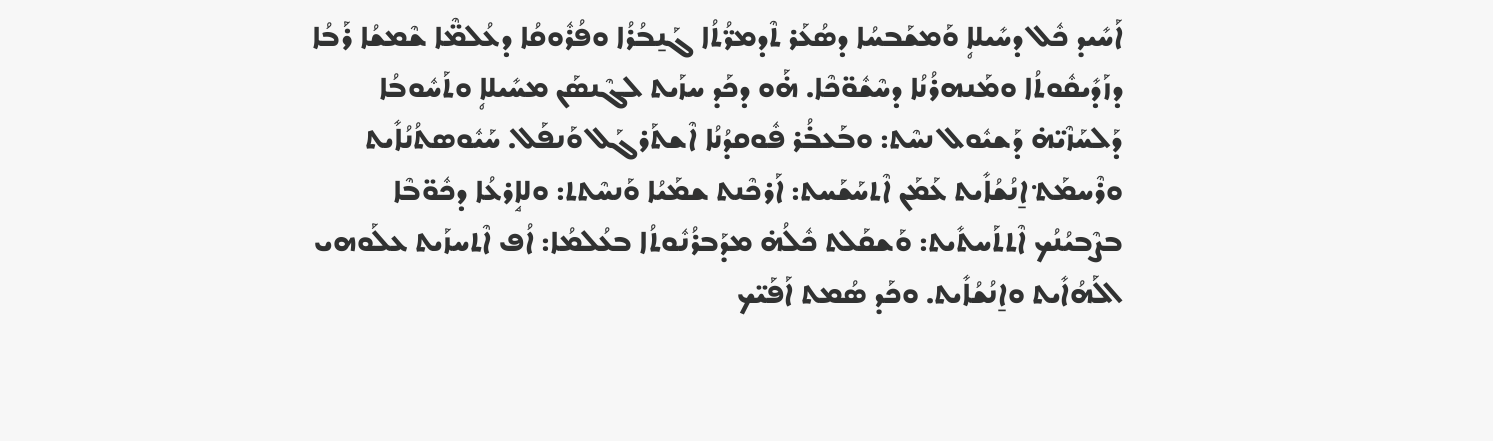ܐܰܚܺܝܕ ܟܽܠ ܕܚܺܝܠܐܴ ܘܰܡܫܰܒܚܳܐ ܕܣܳܥܰܪ ܬܶܕܡܪ̈ܳܬܳܐ ܓܰܢ̱ܒܳܪܳܐ ܘܦܳܪܽܘܩܳܐ ܕܥܳܠܡ̈ܶܐ ܫܶܡܫܳܐ ܪܰܒܳܐ ܕܙܰܕܺܝܩܽܘܬܳܐ ܘܡܰܢܗܪܳܢܳܐ ܕܚܶܫܽܘ̈ܟܶܐ. ܗ̇ܰܘ ܕܟܰܕ ܚܙܰܝܬ ܠܓܶܢܣܰܢ ܡܚܺܝܠܐܴ ܘܬܰܚܽܘܒܳܐ ܕܰܠܚܰܙܶܝ̈ܗ̇ ܕܰܫܝܽܘܠ ܢܚܶܬ: ܘܒܰܥܒ̇ܳܪ ܦܽܘܩܕܳܢܳܐ ܐܶܫܬܰܪܓܰܠ ܘܰܢܦܰܠ. ܚܰܝܽܘܣܬܳܢܳܐܺܝܬ ܘܪܶܚܡܰܬ݀ ܐ̱ܢܳܫܳܐܺܝܬ ܥܰܡܰܢ ܐܶܬܚܰܫܰܚܬ: ܐܰܪܟܶܢܬ ܫܡܰܝܳܐ ܘܰܢܚܶܬܬ: ܘܠܐܱܪܥܳܐ ܕܟܽܘ̈ܒܶܐ ܒܨܶܒܝܳܢܳܟ ܐܶܬܬܰܚܬܺܝܬ: ܘܰܫܩܰܠܬ ܟܽܠܳܗ̇ ܡܕܰܒܪܳܢܽܘܬܳܐ ܒܥܳܠܡܳܐ: ܐܳܦ ܐܶܬܚܙܰܝܬ ܥܠܰܘܗܝ ܐܠܰܗܳܐܺܝܬ ܘܐ̱ܢܳܫܳܐܺܝܬ. ܘܟܰܕ ܣܳܡܬ ܐܰܦܰܝ̈ܟ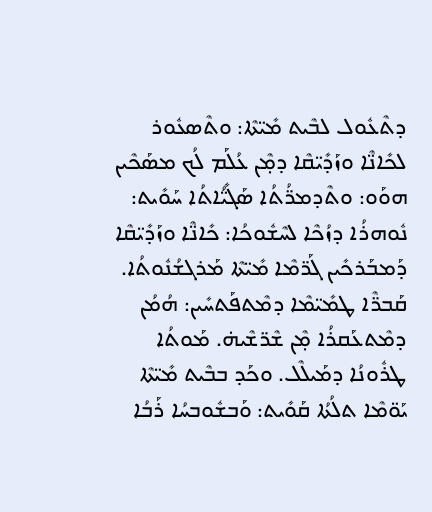ܕܬܶܥܽܘܠ ܠܒܶܝܬ ܡܺܝ̈ܬܶܐ: ܘܬܶܣܥܽܘܪ ܠܟܺܐܢ̈ܶܐ ܘܙܰܕܺܝ̈ܩܶܐ ܕܡ̣ܶܢ ܥܳܠܰܡ ܠܳܟ ܡܣܰܟܶܝܢ ܗܘܰܘ: ܘܬܶܕܡܪ̈ܳܬܳܐ ܣܰܓܺܝ̈ܳܐܬܳܐ ܚܰܘܺܝܬ: ܢܽܘܗܪܳܐ ܕܙܳܟܶܐ ܠܚܶܫܽܘܟܳܐ: ܟܺܐܢ̈ܶܐ ܘܙܰܕܺܝ̈ܩܶܐ ܕܰܡܒܰܪܟܺܝܢ ܓܰܪ̈ܡܶܐ ܡܺܝ̈ܬܶܐ ܡܰܪܓܫܳܢܽܘܬܳܐ. ܩܰܒܪ̈ܶܐ ܛܡܺܝ̈ܡܶܐ ܕܡܶܬܦܰܬܚܺܝܢ: ܗܳܡܳܢ ܕܡܶܬܥܰܩܪܳܐ ܡ̣ܶܢ ܫܶܪ̈ܫܶܝܗ̇. ܡܰܘܬܳܐ ܛܪܽܘܢܳܐ ܕܡܰܝܠܶܠ. ܘܟܰܕ ܒܒܶܝܬ ܡܺܝ̈ܬܶܐ ܝܰܘ̈ܡܶܐ ܬܠܳܬܳܐ ܩܰܘܺܝܬ: ܘܰܒܫܽܘܒܚܳܐ ܪܰܒܳܐ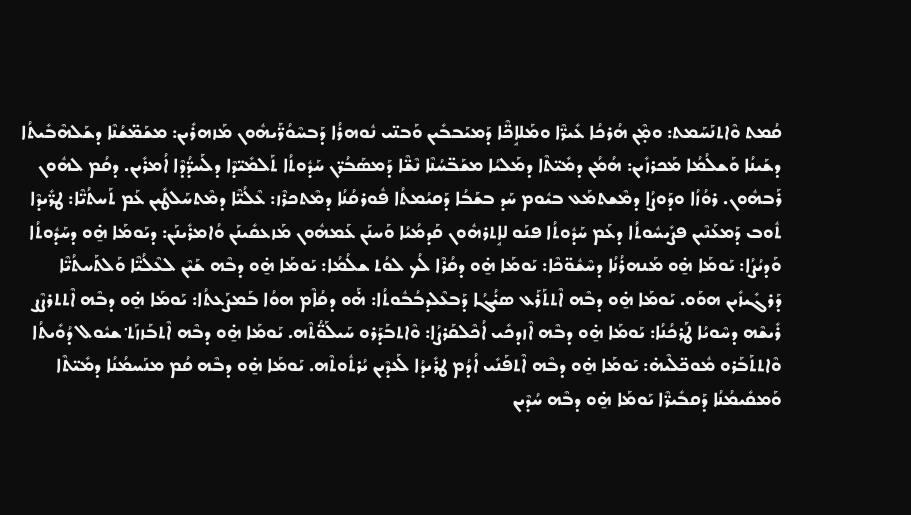ܩܳܡܬ ܘܶܐܬܢܰܚܰܡܬ: ܘܡ̣ܶܢ ܗܳܪܟܳܐ ܥܺܝܪ̈ܶܐ ܘܡܰܠܐܱܟ̈ܶܐ ܕܰܡܝܰܒܒܺܝܢ ܘܰܒܢ̈ܝ ܢܽܘܗܪܳܐ ܕܰܒܚܶܘܳܪ̈ܰܝܗܽܘܢ ܡܰܙܗܪܺܝܢ: ܡܫܰܡ̈ܫܳܢܶܐ ܕܫܰܠܗܶܒܺܝܬܳܐ ܕܫܰܝܢܳܐ ܘܰܫܠܳܡܳܐ ܡܰܟܪܙܺܝܢ: ܗܳܡܳܢ ܕܡܺܝ̈ܬܶܐ ܕܡܰܠܝܳܐ ܡܫܰܒ̈ܚܳܢܶܐ ܢܶܫ̈ܶܐ ܕܰܡܣܰܒܳܪ̈ܢ ܚܰܕܽܘܬܳܐ ܬܰܠܡܺܝ̈ܕܶܐ ܕܠܰܚܕ̈ܳܕܶܐ ܐܳܡܪܺܝܢ. ܕܩܳܡ ܠܗܽܘܢ ܪܰܒܗܽܘܢ. ܪܘܳܙܳܐ ܘܕܰܘܨܳܐ ܕܡܶܫܬܡܰܥ ܒܝܽܘܡ ܚܰܕ ܒܫܰܒܳܐ ܕܰܩܝܳܡܬܳܐ ܦܽܘܪܩܳܢܳܐ ܕܡܶܬܟܪܶܙ: ܥܶܠܳܝ̈ܶܐ ܕܡܶܬܚܰܠܛܺܝܢ ܥܰܡ ܬܰܚܬܳܝ̈ܶܐ: ܛܪ̈ܺܝܕܶܐ ܬܽܘܒ ܕܰܡܥܰܢܶܝܢ ܦܨܺܝܚܽܘܬܳܐ ܕܥܰܡ ܚܰܕܽܘܬܳܐ ܦܢܰܘ ܠܐܱܬܪܗܽܘܢ ܩܰܕܡܳܝܳܐ ܘܰܚܢܰܢ ܥܰܡܗܽܘܢ ܡܰܙܥܩܺܝܢܰܢ ܘܳܐܡܪܺܝܢܰܢ: ܕܝܰܘܡܰܐ ܗ̱̇ܘ ܕܚܰܕܽܘܬܳܐ ܘܰܕܝܳܨܳܐ: ܝܰܘܡܰܐ ܗ̱̇ܘ ܡܰܢܗܪܳܢܳܐ ܕܚܶܫܽܘ̈ܟܶܐ: ܝܰܘܡܰܐ ܗ̱̇ܘ ܕܩܳܪܶܐ ܠܳܟ ܠܘܳܬ ܫܠܳܡܳܐ: ܝܰܘܡܰܐ ܗ̱̇ܘ ܕܒܶܗ ܫܰܝܶܢ ܠܥܶܠܳܝ̈ܶܐ ܘܰܠܬܰܚܬܳܝ̈ܶܐ ܕܰܪܓܺܝܙܺܝܢ ܗܘܰܘ. ܝܰܘܡܰܐ ܗ̱̇ܘ ܕܒܶܗ ܐܶܬܬܰܪܰܥ ܣܝ̇ܳܓܳܐ ܕܰܒܥܶܠܕܒܳܒܽܘܬܳܐ: ܗ̇ܰܘ ܕܩܳܐܶܡ ܗܘܳܐ ܒܰܡܨܰܥܬܳܐ: ܝܰܘܡܰܐ ܗ̱̇ܘ ܕܒܶܗ ܐܶܬܬܪܨܶܨ ܪܺܝܫܶܗ ܕܚܶܘܝܳܐ ܛܰܪܟܳܢܳܐ: ܝܰܘܡܰܐ ܗ̱̇ܘ ܕܒܶܗ ܐܶܙܕܟܺܝ ܐܳܟܶܠܩܰܪܨܳܐ: ܘܶܐܬܒܰܕܰܪܘ ܚܰܝܠܰܘ̈ܳܬܶܗ. ܝܰܘܡܰܐ ܗ̱̇ܘ ܕܒܶܗ ܐܶܬܒܰܙܙܰܬ݀ ܫܝܽܘܠ ܕܳܘܺܝܬܳܐ ܘܶܐܬܬܰܒܰܪܘ ܡܽܘܟ̈ܠܶܝܗ̇: ܝܰܘܡܰܐ ܗ̱̇ܘ ܕܒܶܗ ܐܶܬܦܰܢܺܝ ܐܳܕܳܡ ܛܪܺܝܕܳܐ ܠܰܥܕܶܝܢ ܝܳܪܬܽܘܬܶܗ. ܝܰܘܡܰܐ ܗ̱̇ܘ ܕܒܶܗ ܩܳܡ ܡܢܰܚܡܳܢܳܐ ܕܡܺܝ̈ܬܶܐ ܘܰܡܩܺܝܡܳܢܳܐ ܕܰܩܒܺܝܪ̈ܶܐ ܝܰܘܡܰܐ ܗ̱̇ܘ ܕܒܶܗ ܚܳܕܶܝܢ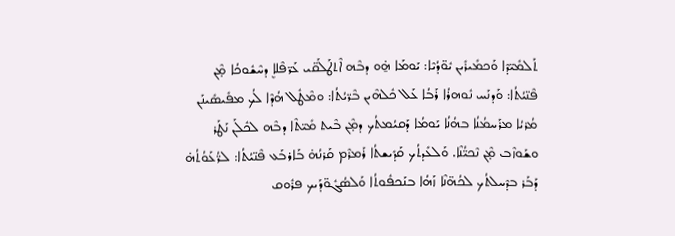ܬܰܠܡܺܝ̈ܕܶܐ ܘܰܟܡܺܝܪܺܝܢ ܝܽܘ̈ܕܳܝܶܐ: ܝܰܘܡܰܐ ܗ̱̇ܘ ܕܒܶܗ ܐܶܬܛܰܠܰܩ̈ܝ ܥܰܪ̈ܦܶܠܐܷ ܕܚܶܫܽܘܟܳܐ ܡ̣ܶܢ ܦܶܢ̈ܝܳܬܳܐ: ܘܰܕܢܰܚ ܢܽܘܗܪܳܐ ܪܰܒܳܐ ܥܰܠ ܟܽܠܗܶܝܢ ܒܶܪ̈ܝܳܬܳܐ: ܘܡܶܛܽܠ ܗܳܕܶܐ ܠܳܟ ܡܦܺܝܣܺܝܢܰܢ ܡܳܪܝܳܐ ܡܪܰܚܡܳܢܳܐ ܒܗܳܢܳܐ ܝܰܘܡܳܐ ܕܰܩܝܳܡܬܳܟ ܕܡ̣ܶܢ ܒܶܝܬ ܡܺܝ̈ܬܶܐ ܕܒܶܗ ܠܟܽܠܰܢ ܢܰܛܰܪ ܘܫܰܘܙܶܒ ܡ̣ܶܢ ܢܶܟܝ̈ܳܢܶܐ. ܘܰܠܥܺܕܬܳܟ ܩܰܕܺܝܫܬܳܐ ܪܰܡܪܶܡ ܩܰܪܢܳܗ̇ ܒܰܐܪܒܰܥ ܦܶܢ̈ܝܳܬܳܐ: ܠܪ̈ܳܥܰܘܳܬܳܗ̇ ܕܰܒܰܪ ܒܕܶܚܠܬܳܟ ܠܟܳܗ̈ܢܶܐ ܙܰܗܳܐ ܒܢܰܟܦܽܘܬܳܐ ܘܰܠܣܳܓܽܘ̈ܕܰܝܟ ܦܪܽܘܩ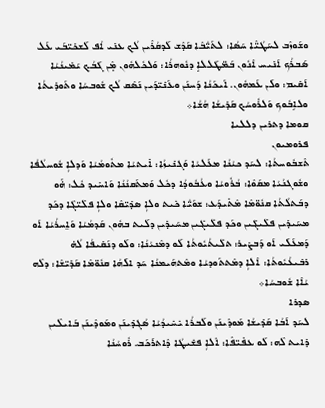ܘܫܰܘܙܶܒ ܠܚܰܛܳܝ̈ܶܐ ܚܰܣܳܐ: ܠܬܰܝ̈ܳܒܶܐ ܩܰܕܶܫ ܠܰܕܩܳܪܶܝܢ ܠܳܟ ܥܢܺܝ ܐܳܦ ܠܰܫܟܺܝ̈ܒܰܝ ܥܰܠ ܣܰܒܪܳܟ ܐܰܢܺܝܚ ܐܶܢܽܘܢ ܒܰܡ̈ܛܰܠܠܐܷ ܕܢܽܘܗܪܳܐ: ܘܰܠܟܽܠܗܽܘܢ ܡ̣ܶܢ ܓܰܒܳܟ ܝܰܡܺܝܢܳܝܳܐ ܐܰܩܺܝܡ: ܘܠܰܢ ܥܰܡܗܽܘܢ. ܐܰܝܟܰܢܳܐ ܕܰܚܢܰܢ ܘܥܰܢܺܝ̈ܕܰܝܢ ܢܰܣܶܩ ܠܳܟ ܫܽܘܒܚܳܐ ܘܬܰܘܕܺܝܬܳܐ ܘܠܐܱܒܽܘܟ ܘܰܠܪܽܘܚܳܟ ܩܰܕܺܝܫܳܐ ܗܳܫܳܐ܀
ܩܘܡܐ ܕܬܪܝܢ ܕܠܠܝܐ
ܦܪܘܡܝܘܢ
ܬܶܫܒܽܘܚܬܳܐ: ܠܚܰܕ ܟܝܳܢܳܐ ܡܥܰܠܝܳܐ ܘܰܓܢܺܝܙܳܐ: ܐܺܝܬܝܳܐ ܡܬܽܘܡܳܝܳܐ ܘܰܕܠܐܴ ܫܽܘܚܠܳܦܳܐ ܘܫܽܘܓܢܳܝܳܐ ܡܩܰܘܶܐ: ܒܳܪܽܘܝܳܐ ܘܥܳܒܽܘܕܳܐ ܕܟܽܠ ܘܰܡܬܰܩܢܳܢܳܐ ܘܰܐܚܺܝܕ ܟܽܠ: ܗ̇ܰܘ ܕܒܰܬܠܳܬܳܐ ܩܢܽܘ̈ܡܶܐ ܡܶܬܺܝܕܰܥ: ܫܘܰܝ̈ܳܐ ܟܺܝܬ ܘܠܐܴ ܣܕܺܝ̈ܩܶܐ ܘܠܐܴ ܦܠܺܝ̈ܓܶܐ ܕܟܰܕ ܡܚܰܝܕܺܝܢ ܦܠܺܝܓܺܝܢ ܘܟܰܕ ܦܠܺܝܓܺܝܢ ܡܚܰܝܕܺܝܢ ܕܠܰܝܬ ܒܗܽܘܢ ܩܰܕܡܳܝܳܐ ܘܰܐ̱ܚܪܳܝܳܐ ܐܰܘ ܕܰܡܥܰܠܰܝ ܐܰܘ ܕܰܒܨܺܝܪ: ܬܠܺܝܬܳܝܽܘܬܳܐ ܠܰܘ ܕܡܶܢܝܳܢܳܐ: ܘܠܰܘ ܕܢܰܩܺܝܦܳܐ ܠܳܗ̇ ܪܒܺܝܥܳܝܽܘܬܳܐ: ܐܶܠܐܴ ܕܡܶܬܬܰܘܕܝܳܐ ܘܡܶܬܗܰܝܡܢܳܐ ܚܰܕ ܐܠܰܗܳܐ ܩܢܽܘ̈ܡܶܐ ܩܰܕܺܝ̈ܫܶܐ: ܕܠܶܗ ܝܳܐܶܐ ܫܽܘܒܚܳܐ܀
ܣܕܪܐ
ܠܚܰܕ ܐܰܒܳܐ ܩܰܕܺܝܫܳܐ ܡܰܘܕܶܝܢܰܢ ܘܠܰܒܪܳܐ ܝܺܚܺܝܕܳܝܳܐ ܣܳܓܕܺܝܢܰܢ ܘܡܰܘܕܶܝܢܰܢ ܒܰܐܝܠܶܝܢ ܕܺܐܝܬ ܠܶܗ: ܠܰܘ ܥܦܺܝ̈ܦܶܐ: ܐܶܠܐܴ ܦܫܺܝܛܳܐ ܕܶܐܬܪܰܟܰܒ. ܪܽܘܚܳܢܳܐ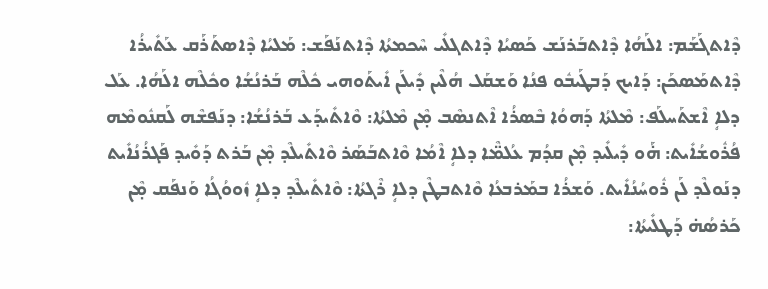ܕܶܐܬܓܰܫܰܡ: ܐܠܰܗܳܐ ܕܶܐܬܒܰܪܢܰܫ ܟܰܣܝܳܐ ܕܶܐܬܓܠܺܝ ܚܶܟܡܬܳܐ ܕܶܐܬܢܰܦܰܫ: ܡܰܠܝܳܐ ܕܶܐܣܬܰܪܰܩ ܥܰܬܺܝܪܳܐ ܕܶܐܬܡܰܣܟܰܢ: ܕܰܐܝܟ ܕܰܒܛܰܝܒܽܘ ܦܢܳܐ ܘܰܫܩܰܠ ܗܳܠܶܝܢ ܕܺܝܠܰܢ ܐܺܝܬܰܘܗܝ ܟܽܠܶܗ ܒܰܪܢܳܫܳܐ ܘܟܽܠܶܗ ܐܠܰܗܳܐ. ܥܰܠ ܕܠܐܴ ܐܶܫܬܰܚܠܰܦ: ܡܶܠܬܳܐ ܕܰܗܘܳܐ ܒܶܣܪܳܐ ܐܶܬܢܣܶܒ ܡ̣ܶܢ ܡܶܠܬܳܐ: ܘܶܐܬܺܝܕܰܥ ܒܰܪܢܳܫܳܐ: ܕܢܰܦܫܶܗ ܠܰܩܢܽܘܡܶܗ ܦܳܪܽܘܫܳܐܺܝܬ: ܗ̇ܰܘ ܕܺܝܠܺܝܕ ܡ̣ܶܢ ܩܕܳܡ ܥܳܠܡ̈ܶܐ ܕܠܐܴ ܐܶܡܳܐ ܘܶܐܬܒܰܣܰܪ ܘܶܐܬܺܝܠܶܕ ܡ̣ܶܢ ܒܰܪܬ ܕܰܘܺܝܕ ܦܰܓܪܳܢܳܐܺܝܬ ܕܢܰܘܠܶܕ ܠܰܢ ܪܽܘܚܳܢܳܐܺܝܬ. ܘܰܫܪܳܐ ܒܡܰܪܒܥܳܐ ܘܶܐܬܒܛܶܢ ܕܠܐܴ ܪܶܓܬܳܐ: ܘܶܐܬܺܝܠܶܕ ܕܠܐܴ ܙܽܘܘܳܓܳܐ ܘܰܢܦܰܩ ܡ̣ܶܢ ܟܰܪܣܳܗ̇ ܕܰܛܠܺܝܬܳܐ: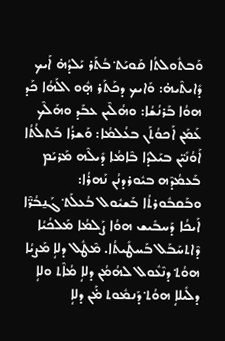ܘܰܒܬܽܘܠܬܳܐ ܩܰܘܝܰܬ݀ ܒܳܬܰܪ ܝܰܠܕܳܗ̇ ܐܰܝܟ ܕܺܐܝܬܶܝܗ̇: ܘܰܐܝܟ ܕܟܰܬܰܪ ܗ̣ܽܘ ܐܠܰܗܳܐ ܟܰܕ ܗܘܳܐ ܒܰܪܢܳܫܳܐ: ܘܗܳܠܶܝܢ ܥܒܰܕ ܘܗܰܠܶܟ ܥܰܡܰܢ ܐܰܟܘܳܬܰܢ ܒܥܳܠܡܳܐ: ܘܰܫܪܳܐ ܒܰܬܠܳܬܳܐ ܐܰܘܳܢܺܝ̈ܢ ܒܝܰܠܕܳܐ ܒܶܐܡܳܐ ܕܺܝܠܶܗ ܡܰܪܝܰܡ ܒܰܥܡܳܕܶܗ ܒܝܽܘܪܕܢܳܢ ܢܰܗܪܳܐ: ܘܒܰܩܒܽܘܪܬܳܐ ܒܰܫܝܽܘܠ ܒܳܥܠܰܬ݀ ܓܰܢ̱ܒܳܪ̈ܶܐ ܐܰܝܟܳܐ ܕܰܚܒܺܝܫ ܗܘܳܐ ܨܰܠܡܳܐ ܡܰܠܟܳܝܳܐ ܕܶܐܬܚܰܒܰܠ ܒܰܚܛܺܝܬܳܐ. ܡܶܛܽܠ ܕܠܐܴ ܡܰܨܝܳܐ ܗܘܳܬ݀ ܕܢܶܥܽܘܠ ܠܗܳܡܳܢ ܕܠܐܴ ܡܳܐܶܬ ܘܠܐܴ ܕܠܺܝܠܐܴ ܗܘܳܬ݀ ܕܰܢܡܽܘܬ ܡ̇ܰܢ ܕܠܐܴ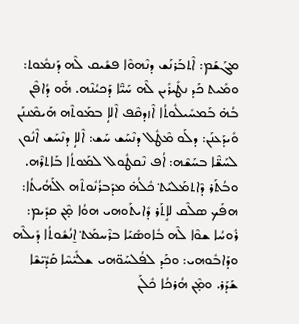ܡܓܰܫܰܡ: ܐܶܬܒܰܪܢܰܫ ܕܢܶܗܘܶܐ ܦܫܺܝܩ ܠܶܗ ܕܰܢܡܽܘܬ: ܘܡܺܝܬ ܟܰܕ ܢܛܺܝܪܺܝܢ ܠܶܗ ܚܰܝ̈ܶܐ ܕܰܟܝܳܢܶܗ. ܗ̇ܰܘ ܕܳܐܦܶܢ ܒܳܗ̇ ܒܰܡܚܺܝܠܽܘܬܳܐ ܐܶܙܕܩܶܦ ܐܶܠܐܴ ܒܡܰܘܬܶܗ ܗܰܝܡܶܢܢܰܢ ܘܺܝܕܰܥܢܰܢ: ܕܠܰܘ ܡܶܛܽܠ ܕܢܶܚܰܫ ܚܰܫ: ܐܶܠܐܴ ܕܢܶܚܰܫ ܐܶܢܽܘܢ ܠܚܰܫ̈ܶܐ ܒܚܰܫܶܗ: ܐܳܦ ܢܶܩܛܽܘܠ ܠܡܰܘܬܳܐ ܒܰܐܬܪܶܗ. ܘܒܳܬܰܪ ܕܶܐܬܡܰܠܝܰܬ݀ ܟܽܠܳܗ̇ ܡܕܰܒܪܳܢܽܘܬܶܗ ܐܠܰܗܳܝܬܳܐ: ܗܦܰܟ ܣܠܶܩ ܠܐܱܬܰܪ ܕܺܐܝܬܰܘܗܝ ܗܘܳܐ ܡ̣ܶܢ ܩܕܺܝܡ: ܪܽܘܚܳܐ ܫܘܶܐ ܠܶܗ ܒܽܐܘܣܺܝܰܐ ܒܪܶܚܡܰܬ݀ ܐ̱ܢܳܫܽܘܬܳܐ ܕܺܝܠܶܗ ܘܕܰܐܒܽܘܗܝ: ܘܟܰܕ ܠܦܳܠܚܰܘ̈ܗܝ ܫܠܺܝ̈ܚܶܐ ܩܰܕܺܝ̈ܫܶܐ ܫܰܕܰܪ. ܘܡ̣ܶܢ ܗܳܪܟܳܐ ܟܽܠܰܢ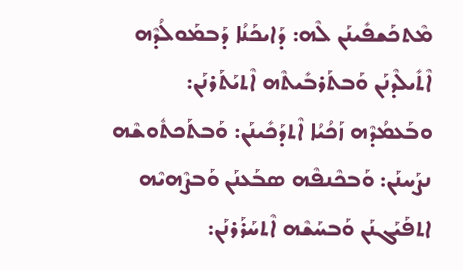ܡܶܬܟܰܫܦܺܝܢܰܢ ܠܶܗ: ܕܰܐܝܟܰܢܳܐ ܕܰܒܡܰܘܠܳܕܶܗ ܐܶܬܺܝܠܶܕܢܰܢ ܘܰܒܬܰܪܒܺܝܬܶܗ ܐܶܬܝܰܬܰܪܢܰܢ: ܘܒܰܥܡܳܕܶܗ ܙܰܟܳܝܳܐ ܐܶܬܕܰܟܺܝܢܰܢ: ܘܰܒܬܰܟܬܽܘܫܶܗ ܢܨܰܚܢܰܢ: ܘܰܒܟܶܢܦܶܗ ܣܒܰܥܢܰܢ ܘܰܒܨܶܗܝܶܗ ܐܬܦܰܝܰܓܢܰܢ ܘܰܒܚܰܫܶܗ ܐܶܬܚܰܪܰܪܢܰܢ: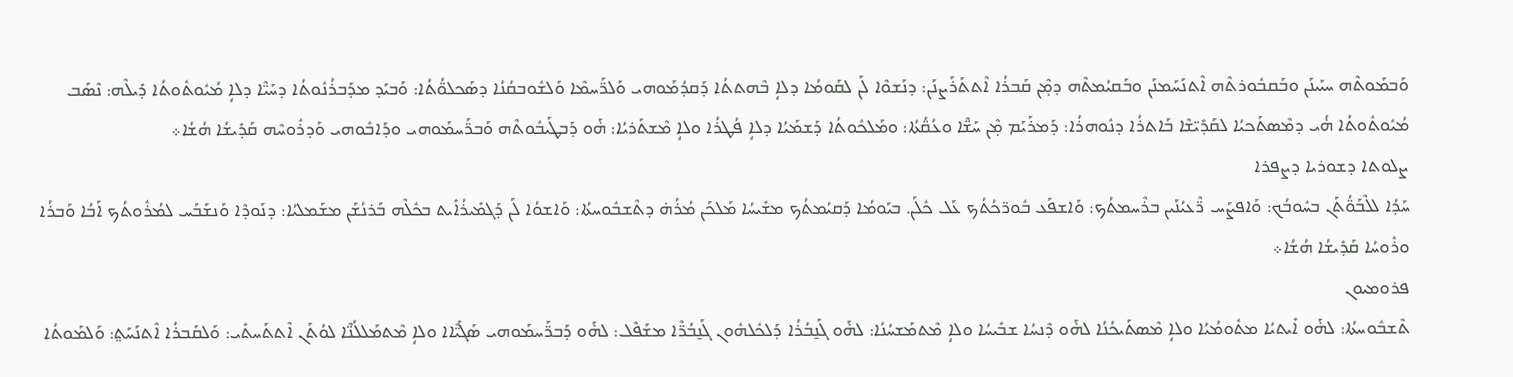ܘܰܒܡܰܘܬܶܗ ܚܝܰܝܢܰܢ ܘܒܰܩܒܽܘܪܬܶܗ ܐܶܬܢܰܚܰܡܢܰܢ ܘܒܰܩܝܳܡܬܶܗ ܕܡ̣ܶܢ ܩܰܒܪܳܐ ܐܶܬܬܰܪܰܨܢܰܢ: ܕܢܰܫܘܶܐ ܠܰܢ ܠܩܰܘܡܳܐ ܕܠܐܴ ܒܶܗܬܬܳܐ ܕܰܩܕܳܡܰܘܗܝ ܘܰܠܪ̈ܰܚܡܶܐ ܘܰܠܫܽܘܒܩܳܢܳܐ ܕܣܰܟܠܘ̈ܳܬܳܐ: ܘܰܒܝܰܕ ܡܕܰܒܪܳܢܽܘܬܳܐ ܕܚܰܝ̈ܶܐ ܕܠܐܴ ܡܳܝܽܘܬܽܘܬܳܐ ܕܺܝܠܶܗ: ܢܶܣܰܒ ܡܳܝܽܘܬܽܘܬܳܐ ܗ̇ܳܝ ܕܡܶܣܬܰܟܝܳܐ ܠܩܰܕܺܝ̈ܫܶܐ ܒܰܐܬܪܳܐ ܕܢܽܘܗܪܳܐ: ܕܰܡܪܰܝܰܡ ܡ̣ܶܢ ܚܰܫ̈ܶܐ ܘܥܳܩ̈ܳܬܳܐ: ܘܡܰܠܟܽܘܬܳܐ ܕܰܫܡܰܝܳܐ ܕܠܐܴ ܦܳܛܪܳܐ ܘܠܐܴ ܡܶܫܬܰܪܝܳܐ: ܗ̇ܰܘ ܕܰܒܛܰܝܒܽܘܬܶܗ ܘܰܒܪ̈ܰܚܡܰܘܗܝ ܘܕܰܐܒܽܘܗܝ ܘܰܕܪܽܘܚܶܗ ܩܰܕܺܝܫܳܐ ܗܳܫܳܐ܀
ܨܠܘܬܐ ܕܫܘܪܝܐ ܕܨܦܪܐ
ܚܰܕܳܐ ܠܠܶܒܰܘ̈ܳܬܰܢ ܒܚܽܘܒܳܟ: ܘܰܐܦܨܰܚ ܪ̈ܶܥܝܳܢܰܝܢ ܒܪܶܚܡܬܳܟ: ܘܰܐܫܦܰܥ ܒܽܘܪ̈ܟܳܬܳܟ ܥܰܠ ܟܽܠܰܢ. ܒܝܰܘܡܳܐ ܕܰܩܝܳܡܬܳܟ ܡܫܺܝܚܳܐ ܡܰܠܟܰܢ ܡܳܪܳܗ̇ ܕܬܶܫܒܽܘܚܬܳܐ: ܘܰܐܫܘܳܐ ܠܰܢ ܕܰܓܡܺܝܪܳܐܺܝܬ ܒܟܽܠܶܗ ܒܰܪܢܳܫܰܢ ܡܫܰܡܠܝܳܐ: ܕܢܰܘܕܶܐ ܘܰܢܫܰܒܰܚ ܠܡܳܪܽܘܬܳܟ ܐܰܒܳܐ ܘܰܒܪܳܐ ܘܪܽܘܚܳܐ ܩܰܕܺܝܫܳܐ ܗܳܫܳܐ܀
ܦܪܘܡܝܘܢ
ܬܶܫܒܽܘܚܬܳܐ: ܠܗ̇ܰܘ ܐܺܝܬܝܳܐ ܡܬܽܘܡܳܝܳܐ ܘܠܐܴ ܡܶܣܬܰܝܟܳܢܳܐ ܠܗ̇ܰܘ ܕܶܢܚܳܐ ܫܒܺܝܚܳܐ ܘܠܐܴ ܡܶܬܡܰܫܚܳܢܳܐ: ܠܗ̇ܰܘ ܓܰܢ̱ܒܳܪܳܐ ܕܰܠܟܽܠܗܽܘܢ ܓܰܢ̱ܒܳܪ̈ܶܐ ܡܫܰܦܶܠ: ܠܗ̇ܰܘ ܕܰܒܪ̈ܰܚܡܰܘܗܝ ܣܰܓܺܝ̈ܶܐܐ ܘܠܐܴ ܡܶܬܡܰܠܠܳܢ̈ܶܐ ܠܘܳܬܰܢ ܐܶܬܬܰܚܬܺܝ: ܘܰܠܩܰܒܪܳܐ ܐܶܬܢܰܚܰܬ݀: ܘܰܠܡܰܘܬܳܐ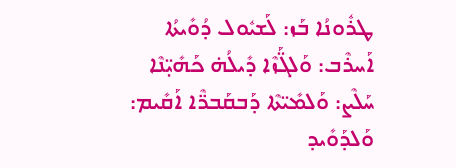ܛܪܽܘܢܳܐ ܒܰܙ: ܠܰܫܝܽܘܠ ܕܳܘܺܝܬܳܐ ܐܰܚܪܶܒ: ܘܰܠܓ̈ܰܙܶܐ ܕܺܝܠܳܗ̇ ܟܰܗܺܝ̣̈ܢܶܐ ܚܰܠܶܨ: ܘܰܠܡܺܝ̈ܬܶܐ ܕܰܒܩܰܒܪ̈ܶܐ ܐܰܩܺܝܡ: ܘܰܠܕܰܘܺܝܕ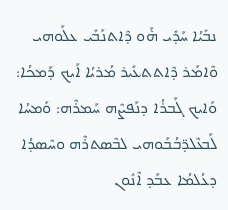ܢܒܺܝܳܐ ܚܰܕܺܝ ܗ̇ܰܘ ܕܶܐܬܢܰܒܺܝ ܥܠܰܘܗܝ ܘܶܐܡܰܪ ܕܶܐܬܬܥܺܝܪ ܡܳܪܝܳܐ ܐܰܝܟ ܕܰܡܟܳܐ: ܘܰܐܝܟ ܓܰܒܪܳܐ ܕܢܰܦܨܶܗ ܚܰܡܪܶܗ: ܘܰܡܚܳܐ ܠܰܒܥܶܠܕ̈ܒܳܒܰܘܗܝ ܠܒܶܣܬܪܶܗ ܘܚܶܣܕܳܐ ܕܥܳܠܡܳܐ ܥܒܰܕ ܐܶܢܽܘܢ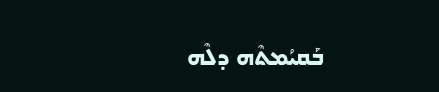ܒܰܩܝܳܡܬܶܗ ܕܠܶܗ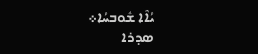ܝܳܐܶܐ ܫܽܘܒܚܳܐ܀
ܣܕܪܐ